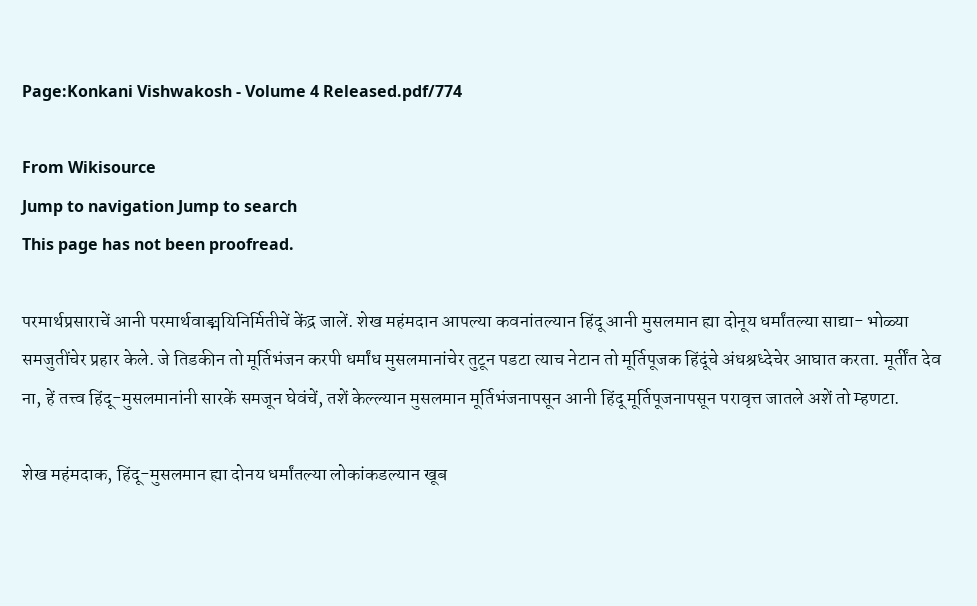Page:Konkani Vishwakosh - Volume 4 Released.pdf/774

From Wikisource
Jump to navigation Jump to search
This page has not been proofread.

परमार्थप्रसाराचें आनी परमार्थवाङ्मयिनिर्मितीचें केंद्र जालें. शेख महंमदान आपल्या कवनांतल्यान हिंदू आनी मुसलमान ह्या दोनूय धर्मांतल्या साद्या- भोळ्या समजुतींचेर प्रहार केले. जे तिडकीन तो मूर्तिभंजन करपी धर्मांध मुसलमानांचेर तुटून पडटा त्याच नेटान तो मूर्तिपूजक हिंदूंचे अंधश्रध्देचेर आघात करता. मूर्तींत देव ना, हें तत्त्व हिंदू-मुसलमानांनी सारकें समजून घेवंचें, तशें केल्ल्यान मुसलमान मूर्तिभंजनापसून आनी हिंदू मूर्तिपूजनापसून परावृत्त जातले अशें तो म्हणटा.

शेख महंमदाक, हिंदू-मुसलमान ह्या दोनय धर्मांतल्या लोकांकडल्यान खूब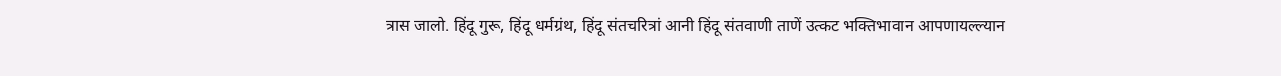त्रास जालो. हिंदू गुरू, हिंदू धर्मग्रंथ, हिंदू संतचरित्रां आनी हिंदू संतवाणी ताणें उत्कट भक्तिभावान आपणायल्ल्यान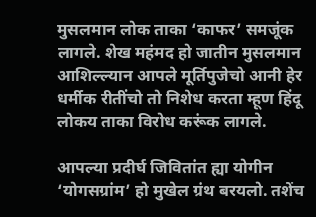मुसलमान लोक ताका ‘काफर’ समजूंक लागले. शेख महंमद हो जातीन मुसलमान आशिल्ल्यान आपले मूर्तिपुजेचो आनी हेर धर्मीक रीतींचो तो निशेध करता म्हूण हिंदू लोकय ताका विरोध करूंक लागले.

आपल्या प्रदीर्घ जिवितांत ह्या योगीन ‘योगसग्रांम’ हो मुखेल ग्रंथ बरयलो. तशेंच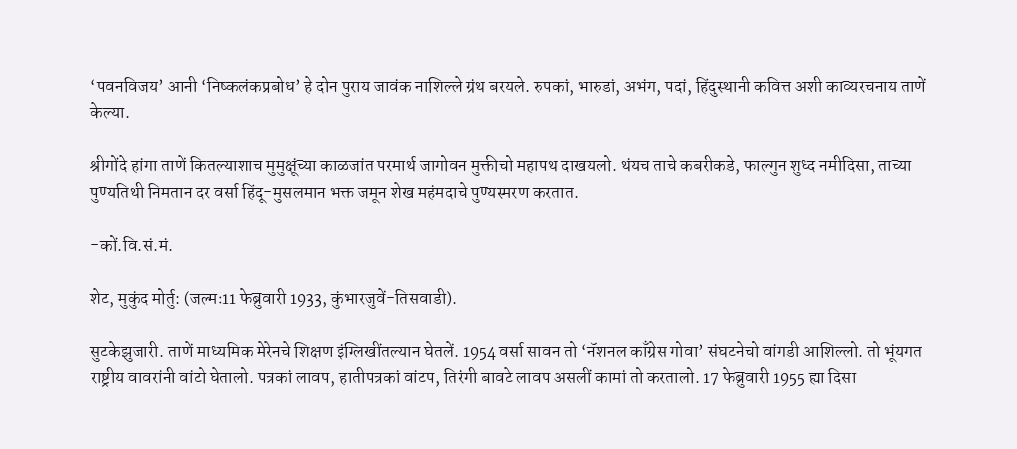‘पवनविजय’ आनी ‘निष्कलंकप्रबोध’ हे दोन पुराय जावंक नाशिल्ले ग्रंथ बरयले. रुपकां, भारुडां, अभंग, पदां, हिंदुस्थानी कवित्त अशी काव्यरचनाय ताणें केल्या.

श्रीगोंदे हांगा ताणें कितल्याशाच मुमुक्षूंच्या काळजांत परमार्थ जागोवन मुक्तीचो महापथ दाखयलो. थंयच ताचे कबरीकडे, फाल्गुन शुध्द नमीदिसा, ताच्या पुण्यतिथी निमतान दर वर्सा हिंदू-मुसलमान भक्त जमून शेख महंमदाचे पुण्यस्मरण करतात.

-कों.वि.सं.मं.

शेट, मुकुंद मोर्तु: (जल्मः11 फेब्रुवारी 1933, कुंभारजुवें-तिसवाडी).

सुटकेझुजारी. ताणें माध्यमिक मेरेनचे शिक्षण इंग्लिखींतल्यान घेतलें. 1954 वर्सा सावन तो ‘नॅशनल काँग्रेस गोवा’ संघटनेचो वांगडी आशिल्लो. तो भूंयगत राष्ट्रीय वावरांनी वांटो घेतालो. पत्रकां लावप, हातीपत्रकां वांटप, तिरंगी बावटे लावप असलीं कामां तो करतालो. 17 फेब्रुवारी 1955 ह्या दिसा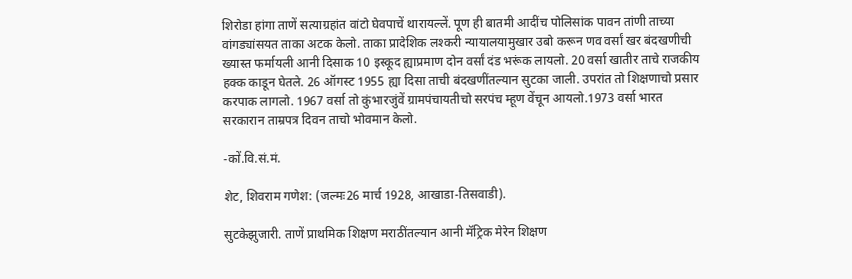शिरोडा हांगा ताणें सत्याग्रहांत वांटो घेवपाचें थारायल्लें. पूण ही बातमी आदींच पोलिसांक पावन तांणी ताच्या वांगड्यांसयत ताका अटक केलो. ताका प्रादेशिक लश्करी न्यायालयामुखार उबो करून णव वर्सां खर बंदखणीची ख्यास्त फर्मायली आनी दिसाक 10 इस्कूद ह्याप्रमाण दोन वर्सां दंड भरूंक लायलो. 20 वर्सा खातीर ताचे राजकीय हक्क काडून घेतले. 26 ऑगस्ट 1955 ह्या दिसा ताची बंदखणींतल्यान सुटका जाली. उपरांत तो शिक्षणाचो प्रसार करपाक लागलो. 1967 वर्सा तो कुंभारजुंवें ग्रामपंचायतीचो सरपंच म्हूण वेंचून आयलो.1973 वर्सा भारत सरकारान ताम्रपत्र दिवन ताचो भोवमान केलो.

-कों.वि.सं.मं.

शेट, शिवराम गणेश: (जल्मः26 मार्च 1928, आखाडा-तिसवाडी).

सुटकेझुजारी. ताणें प्राथमिक शिक्षण मराठींतल्यान आनी मॅट्रिक मेरेन शिक्षण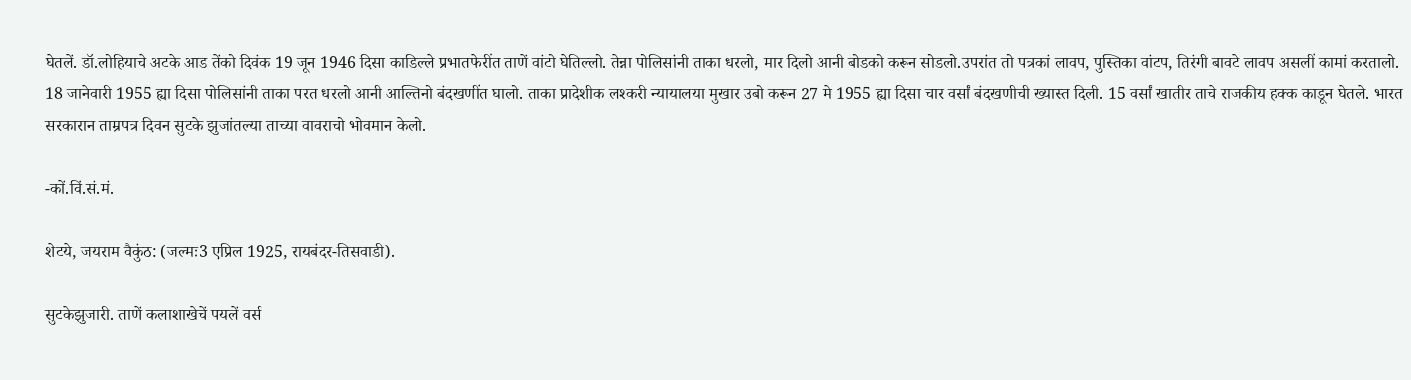घेतलें. डॉ.लोहियाचे अटके आड तेंको दिवंक 19 जून 1946 दिसा काडिल्ले प्रभातफेरींत ताणें वांटो घेतिल्लो. तेन्ना पोलिसांनी ताका धरलो, मार दिलो आनी बोडको करून सोडलो.उपरांत तो पत्रकां लावप, पुस्तिका वांटप, तिरंगी बावटे लावप असलीं कामां करतालो. 18 जानेवारी 1955 ह्या दिसा पोलिसांनी ताका परत धरलो आनी आल्तिनो बंदखणींत घालो. ताका प्रादेशीक लश्करी न्यायालया मुखार उबो करून 27 मे 1955 ह्या दिसा चार वर्सां बंदखणीची ख्यास्त दिली. 15 वर्सां खातीर ताचे राजकीय हक्क काडून घेतले. भारत सरकारान ताम्रपत्र दिवन सुटके झुजांतल्या ताच्या वावराचो भोवमान केलो.

-कों.विं.सं.मं.

शेटये, जयराम वैकुंठ: (जल्मः3 एप्रिल 1925, रायबंदर-तिसवाडी).

सुटकेझुजारी. ताणें कलाशाखेचें पयलें वर्स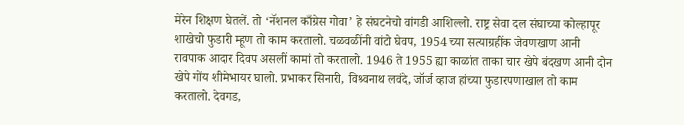मेरेन शिक्षण घेतलें. तो ‘नॅशनल काँग्रेस गोवा’ हे संघटनेचो वांगडी आशिल्लो. राष्ट्र सेवा दल संघाच्या कोल्हापूर शाखेचो फुडारी म्हूण तो काम करतालो. चळवळींनी वांटो घेवप, 1954 च्या सत्याग्रहींक जेवणखाण आनी रावपाक आदार दिवप असलीं कामां तो करतालो. 1946 ते 1955 ह्या काळांत ताका चार खेपे बंदखण आनी दोन खेपे गोंय शीमेभायर घालो. प्रभाकर सिनारी, विश्र्वनाथ लवंदे, जॉर्ज व्हाज हांच्या फुडारपणाखाल तो काम करतालो. देवगड,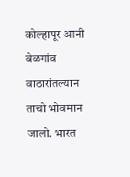कोल्हापूर आनी बेळगांव वाठारांतल्यान ताचो भोवमान जालो. भारत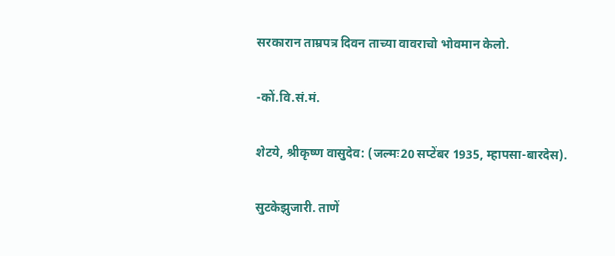सरकारान ताम्रपत्र दिवन ताच्या वावराचो भोवमान केलो.

-कों.वि.सं.मं.

शेटये, श्रीकृष्ण वासुदेव: (जल्मः20 सप्टेंबर 1935, म्हापसा-बारदेस).

सुटकेझुजारी. ताणें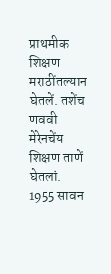प्राथमीक शिक्षण मराठींतल्यान घेतलें. तशेंच णववी मेरेनचेंय शिक्षण ताणें घेतलां. 1955 सावन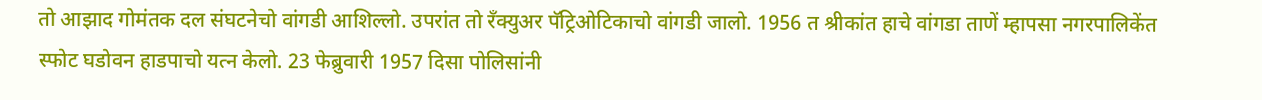तो आझाद गोमंतक दल संघटनेचो वांगडी आशिल्लो. उपरांत तो रँक्युअर पॅट्रिओटिकाचो वांगडी जालो. 1956 त श्रीकांत हाचे वांगडा ताणें म्हापसा नगरपालिकेंत स्फोट घडोवन हाडपाचो यत्न केलो. 23 फेब्रुवारी 1957 दिसा पोलिसांनी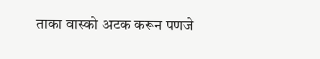ताका वास्को अटक करून पणजे